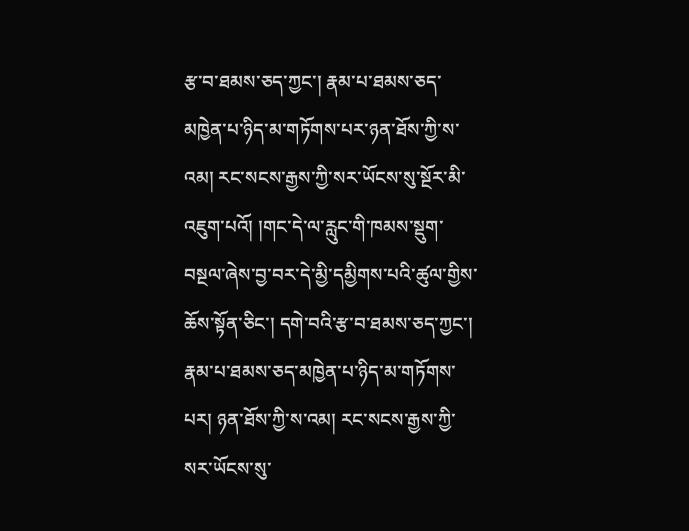རྩ་བ་ཐམས་ཅད་ཀྱང་། རྣམ་པ་ཐམས་ཅད་མཁྱེན་པ་ཉིད་མ་གཏོགས་པར་ཉན་ཐོས་ཀྱི་ས་འམ། རང་སངས་རྒྱས་ཀྱི་སར་ཡོངས་སུ་སྔོར་མི་འཇུག་པའོ། །གང་དེ་ལ་རླུང་གི་ཁམས་སྡུག་བསྔལ་ཞེས་བྱ་བར་དེ་མྱི་དམྱིགས་པའི་ཚུལ་གྱིས་ཆོས་སྟོན་ཅིང་། དགེ་བའི་རྩ་བ་ཐམས་ཅད་ཀྱང་། རྣམ་པ་ཐམས་ཅད་མཁྱེན་པ་ཉིད་མ་གཏོགས་པར། ཉན་ཐོས་ཀྱི་ས་འམ། རང་སངས་རྒྱས་ཀྱི་སར་ཡོངས་སུ་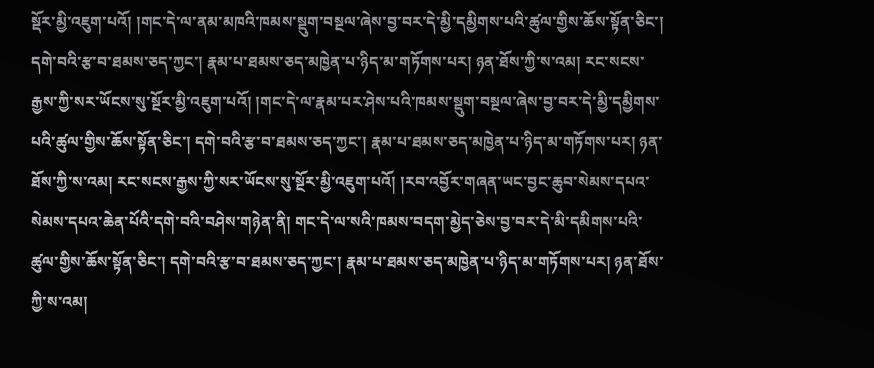སྡོར་མྱི་འཇུག་པའོ། །གང་དེ་ལ་ནམ་མཁའི་ཁམས་སྡུག་བསྔལ་ཞེས་བྱ་བར་དེ་མྱི་དམྱིགས་པའི་ཚུལ་གྱིས་ཆོས་སྟོན་ཅིང་། དགེ་བའི་རྩ་བ་ཐམས་ཅད་ཀྱང་། རྣམ་པ་ཐམས་ཅད་མཁྱེན་པ་ཉིད་མ་གཏོགས་པར། ཉན་ཐོས་ཀྱི་ས་འམ། རང་སངས་རྒྱས་ཀྱི་སར་ཡོངས་སུ་སྔོར་མྱི་འཇུག་པའོ། །གང་དེ་ལ་རྣམ་པར་ཤེས་པའི་ཁམས་སྡུག་བསྔལ་ཞེས་བྱ་བར་དེ་མྱི་དམྱིགས་པའི་ཚུལ་གྱིས་ཆོས་སྟོན་ཅིང་། དགེ་བའི་རྩ་བ་ཐམས་ཅད་ཀྱང་། རྣམ་པ་ཐམས་ཅད་མཁྱེན་པ་ཉིད་མ་གཏོགས་པར། ཉན་ཐོས་ཀྱི་ས་འམ། རང་སངས་རྒྱས་ཀྱི་སར་ཡོངས་སུ་སྔོར་མྱི་འཇུག་པའོ། །རབ་འབྱོར་གཞན་ཡང་བྱང་ཆུབ་སེམས་དཔའ་སེམས་དཔའ་ཆེན་པོའི་དགེ་བའི་བཤེས་གཉེན་ནི། གང་དེ་ལ་སའི་ཁམས་བདག་མྱེད་ཅེས་བྱ་བར་དེ་མི་དམིགས་པའི་ཚུལ་གྱིས་ཆོས་སྟོན་ཅིང་། དགེ་བའི་རྩ་བ་ཐམས་ཅད་ཀྱང་། རྣམ་པ་ཐམས་ཅད་མཁྱེན་པ་ཉིད་མ་གཏོགས་པར། ཉན་ཐོས་ཀྱི་ས་འམ།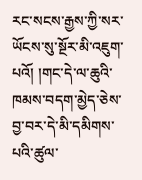རང་སངས་རྒྱས་ཀྱི་སར་ཡོངས་སུ་སྔོར་མི་འཇུག་པའོ། །གང་དེ་ལ་ཆུའི་ཁམས་བདག་མྱེད་ཅེས་བྱ་བར་དེ་མི་དམིགས་པའི་ཚུལ་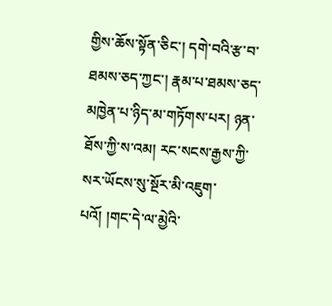གྱིས་ཆོས་སྟོན་ཅིང་། དགེ་བའི་རྩ་བ་ཐམས་ཅད་ཀྱང་། རྣམ་པ་ཐམས་ཅད་མཁྱེན་པ་ཉིད་མ་གཏོགས་པར། ཉན་ཐོས་ཀྱི་ས་འམ། རང་སངས་རྒྱས་ཀྱི་སར་ཡོངས་སུ་སྔོར་མི་འཇུག་པའོ། །གང་དེ་ལ་མྱེའི་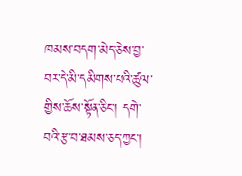ཁམས་བདག་མེད་ཅེས་བྱ་བར་དེ་མི་དམིགས་པའི་ཚུལ་གྱིས་ཆོས་སྟོན་ཅིང་། དགེ་བའི་རྩ་བ་ཐམས་ཅད་ཀྱང་།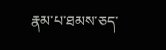རྣམ་པ་ཐམས་ཅད་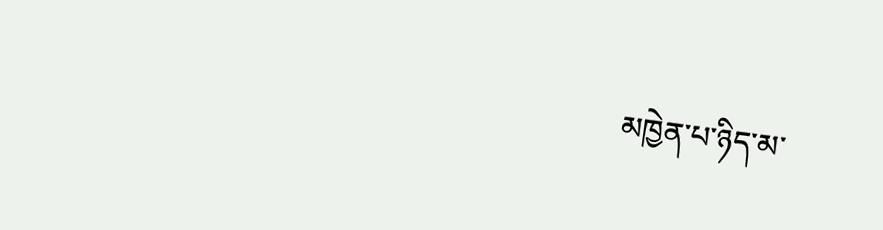མཁྱེན་པ་ཉིད་མ་